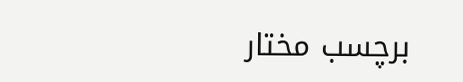برچسب مختار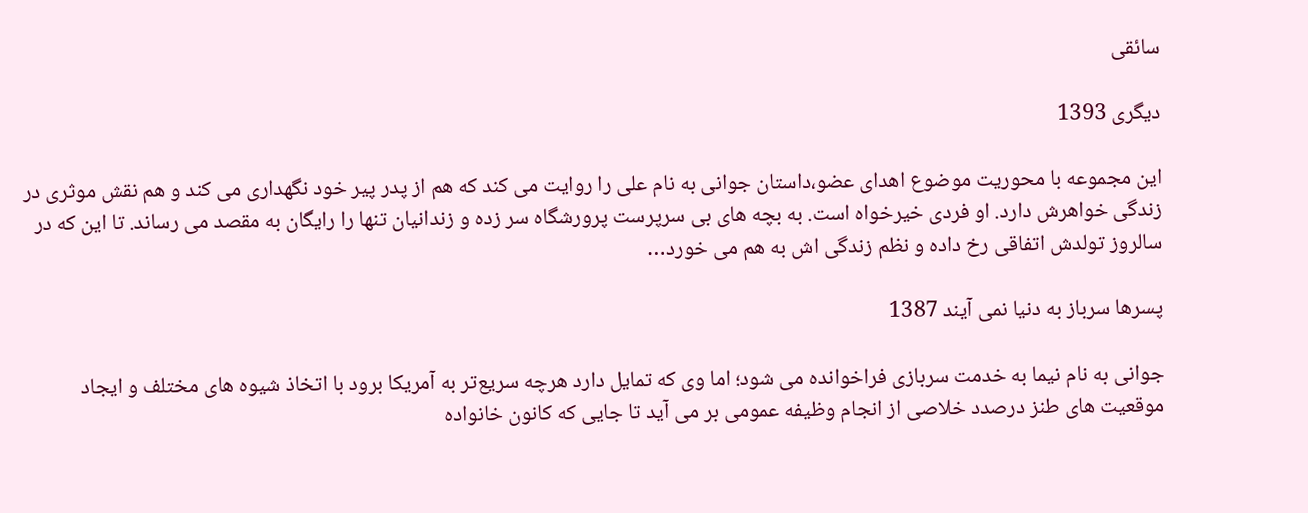سائقی

دیگری 1393

این مجموعه با محوریت موضوع اهدای عضو،داستان جوانی به نام علی را روایت می کند که هم از پدر پیر خود نگهداری می کند و هم نقش موثری در زندگی خواهرش دارد. او فردی خیرخواه است. به بچه های بی سرپرست پرورشگاه سر زده و زندانیان تنها را رایگان به مقصد می رساند. تا این که در سالروز تولدش اتفاقی رخ داده و نظم زندگی اش به هم می خورد…

پسرها سرباز به دنیا نمی آیند 1387

جوانی به نام نیما به خدمت سربازی فراخوانده می شود؛ اما وی که تمایل دارد هرچه سریع‌تر به آمریکا برود با اتخاذ شیوه های مختلف و ایجاد موقعیت های طنز درصدد خلاصی از انجام وظیفه عمومی بر می آید تا جایی که کانون خانواده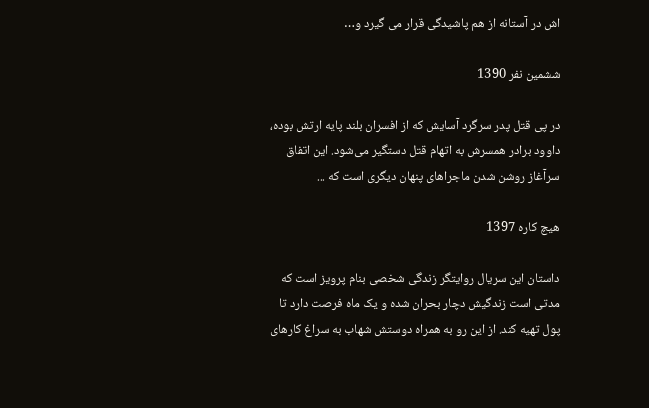اش در آستانه از هم پاشیدگی قرار می گیرد و…

ششمین نفر 1390

در پی قتل پدر سرگرد آسایش که از افسران بلند پایه ارتش بوده، داوود برادر همسرش به اتهام قتل دستگیر می‌شود. این اتفاق سرآغاز روشن شدن ماجراهای پنهان دیگری است که ...

هیچ کاره 1397

داستان این سریال روایتگر زندگی شخصی بنام پرویز است که مدتی است زندگیش دچار بحران شده و یک ماه فرصت دارد تا پول تهیه کند. از این رو به همراه دوستش شهاب به سراغ کارهای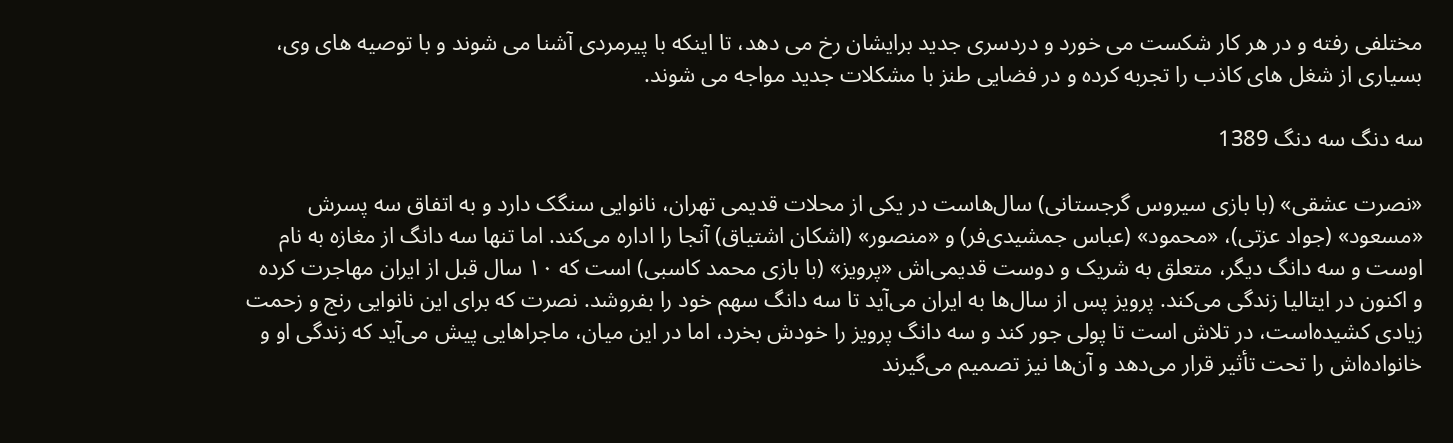مختلفی رفته و در هر کار شکست می خورد و دردسری جدید برایشان رخ می دهد، تا اینکه با پیرمردی آشنا می شوند و با توصیه های وی، بسیاری از شغل های کاذب را تجربه کرده و در فضایی طنز با مشکلات جدید مواجه می شوند.

سه دنگ سه دنگ 1389

«نصرت عشقی» (با بازی سیروس گرجستانی) سال‌هاست در یکی از محلات قدیمی تهران، نانوایی سنگک دارد و به اتفاق سه پسرش «مسعود» (جواد عزتی)، «محمود» (عباس جمشیدی‌فر) و «منصور» (اشکان اشتیاق) آنجا را اداره می‌کند. اما تنها سه دانگ از مغازه به نام اوست و سه دانگ دیگر، متعلق به شریک و دوست قدیمی‌اش «پرویز» (با بازی محمد کاسبی) است که ۱۰ سال قبل از ایران مهاجرت کرده و اکنون در ایتالیا زندگی می‌کند. پرویز پس از سال‌ها به ایران می‌آید تا سه دانگ سهم خود را بفروشد. نصرت که برای این نانوایی رنج و زحمت زیادی کشیده‌است، در تلاش است تا پولی جور کند و سه دانگ پرویز را خودش بخرد، اما در این میان، ماجراهایی پیش می‌آید که زندگی او و خانواده‌اش را تحت تأثیر قرار می‌دهد و آن‌ها نیز تصمیم می‌گیرند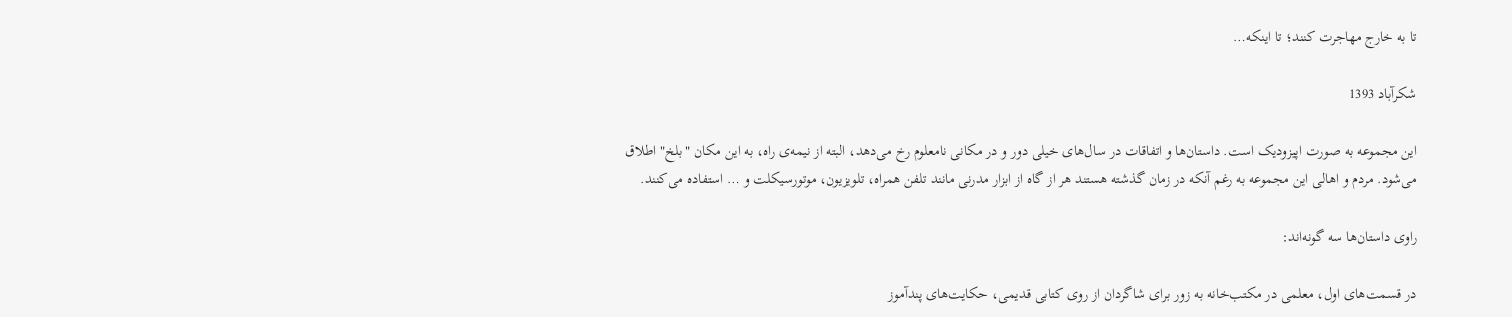تا به خارج مهاجرت کنند؛ تا اینکه…

شکرآباد 1393

این مجموعه به صورت اپیزودیک است. داستان‌ها و اتفاقات در سال‌های خیلی دور و در مکانی نامعلوم رخ می‌دهد، البته از نیمه‌ی راه، به این مکان "بلخ" اطلاق می‌شود. مردم و اهالی این مجموعه به رغم آنکه در زمان گذشته هستند هر از گاه از ابزار مدرنی مانند تلفن همراه، تلویزیون، موتورسیکلت و … استفاده می‌کنند.

راوی داستان‌ها سه گونه‌اند:

در قسمت‌های اول، معلمی در مکتب‌خانه به زور برای شاگردان از روی کتابی قدیمی، حکایت‌های پندآموز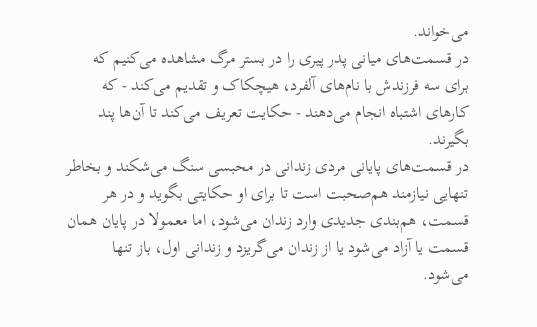می‌خواند.
در قسمت‌های میانی پدر پیری را در بستر مرگ مشاهده می‌کنیم که برای سه فرزندش با نام‌های آلفرد، هیچکاک و تقدیم می‌کند - که کارهای اشتباه انجام می‌دهند - حکایت تعریف می‌کند تا آن‌ها پند بگیرند.
در قسمت‌های پایانی مردی زندانی در محبسی سنگ می‌شکند و بخاطر تنهایی نیازمند هم‌صحبت است تا برای او حکایتی بگوید و در هر قسمت، هم‌بندی جدیدی وارد زندان می‌شود، اما معمولا در پایان همان قسمت یا آزاد می‌شود یا از زندان می‌گریزد و زندانی اول، باز تنها می‌شود.